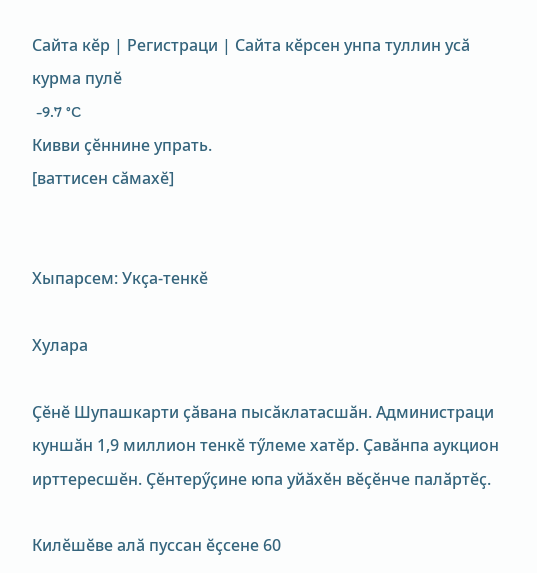Сайта кӗр | Регистраци | Сайта кӗрсен унпа туллин усӑ курма пулӗ
 -9.7 °C
Кивви ҫӗннине упрать.
[ваттисен сӑмахӗ]


Хыпарсем: Укҫа-тенкӗ

Хулара

Ҫӗнӗ Шупашкарти ҫӑвана пысӑклатасшӑн. Администраци куншӑн 1,9 миллион тенкӗ тӳлеме хатӗр. Ҫавӑнпа аукцион ирттересшӗн. Ҫӗнтерӳҫине юпа уйӑхӗн вӗҫӗнче палӑртӗҫ.

Килӗшӗве алӑ пуссан ӗҫсене 60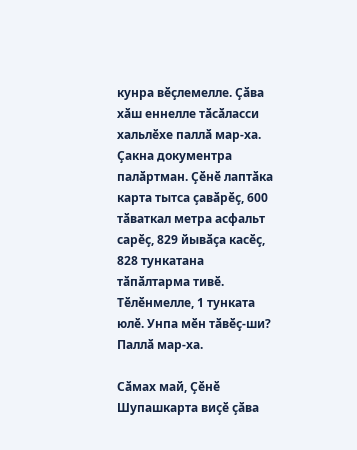кунра вӗҫлемелле. Ҫӑва хӑш еннелле тӑсӑласси хальлӗхе паллӑ мар-ха. Ҫакна документра палӑртман. Ҫӗнӗ лаптӑка карта тытса ҫавӑрӗҫ, 600 тӑваткал метра асфальт сарӗҫ, 829 йывӑҫа касӗҫ, 828 тункатана тӑпӑлтарма тивӗ. Тӗлӗнмелле, 1 тунката юлӗ. Унпа мӗн тӑвӗҫ-ши? Паллӑ мар-ха.

Сӑмах май, Ҫӗнӗ Шупашкарта виҫӗ ҫӑва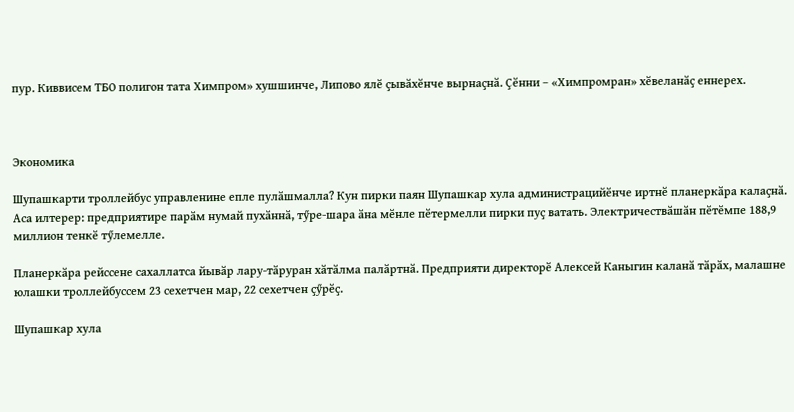пур. Киввисем ТБО полигон тата Химпром» хушшинче, Липово ялӗ ҫывӑхӗнче вырнаҫнӑ. Ҫӗнни – «Химпромран» хӗвеланӑҫ еннерех.



Экономика

Шупашкарти троллейбус управленине епле пулӑшмалла? Кун пирки паян Шупашкар хула администрацийӗнче иртнӗ планеркӑра калаҫнӑ. Аса илтерер: предприятире парӑм нумай пухӑннӑ, тӳре-шара ӑна мӗнле пӗтермелли пирки пуҫ ватать. Электричествӑшӑн пӗтӗмпе 188,9 миллион тенкӗ тӳлемелле.

Планеркӑра рейссене сахаллатса йывӑр лару-тӑруран хӑтӑлма палӑртнӑ. Предприяти директорӗ Алексей Каныгин каланӑ тӑрӑх, малашне юлашки троллейбуссем 23 сехетчен мар, 22 сехетчен ҫӳрӗҫ.

Шупашкар хула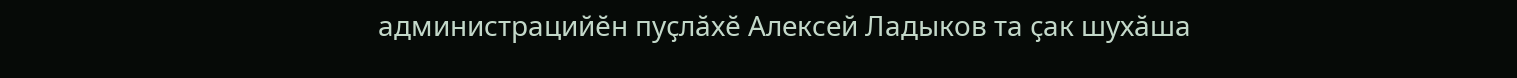администрацийӗн пуҫлӑхӗ Алексей Ладыков та ҫак шухӑша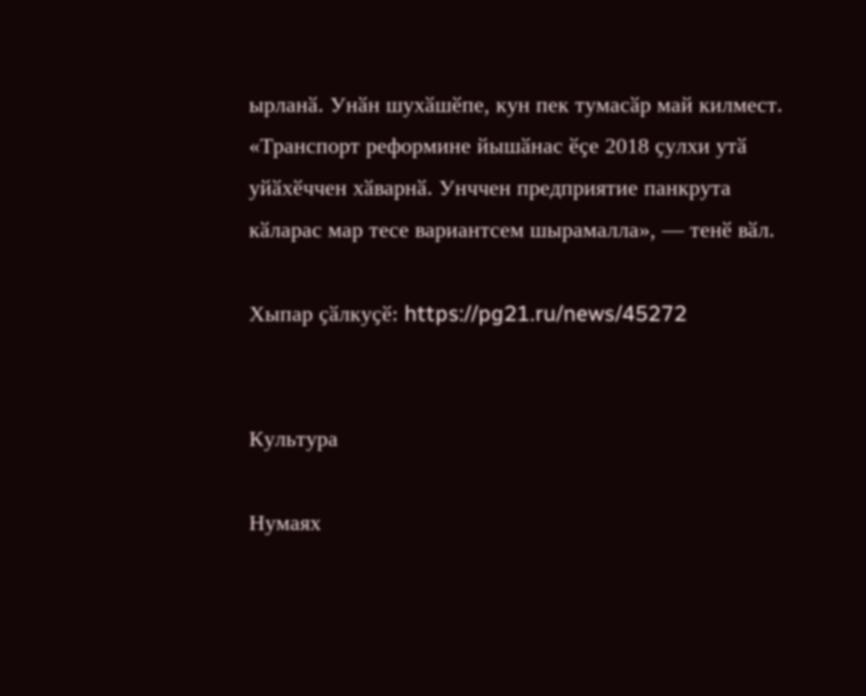ырланӑ. Унӑн шухӑшӗпе, кун пек тумасӑр май килмест. «Транспорт реформине йышӑнас ӗҫе 2018 ҫулхи утӑ уйӑхӗччен хӑварнӑ. Унччен предприятие панкрута кӑларас мар тесе вариантсем шырамалла», — тенӗ вӑл.

Хыпар ҫӑлкуҫӗ: https://pg21.ru/news/45272


Культура

Нумаях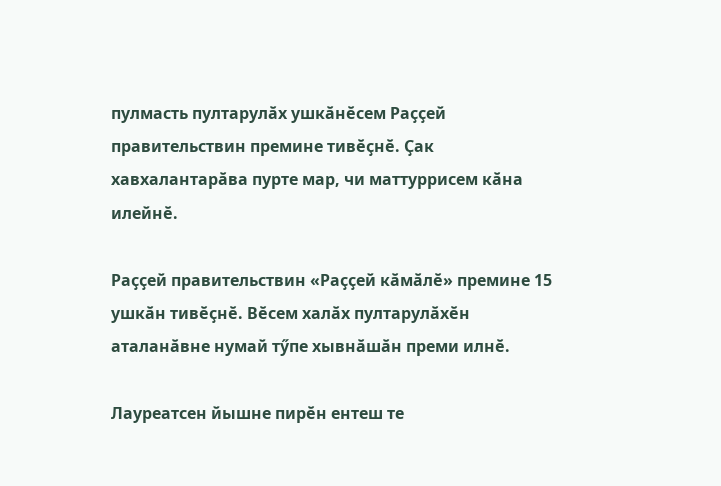пулмасть пултарулӑх ушкӑнӗсем Раҫҫей правительствин премине тивӗҫнӗ. Ҫак хавхалантарӑва пурте мар, чи маттуррисем кӑна илейнӗ.

Раҫҫей правительствин «Раҫҫей кӑмӑлӗ» премине 15 ушкӑн тивӗҫнӗ. Вӗсем халӑх пултарулӑхӗн аталанӑвне нумай тӳпе хывнӑшӑн преми илнӗ.

Лауреатсен йышне пирӗн ентеш те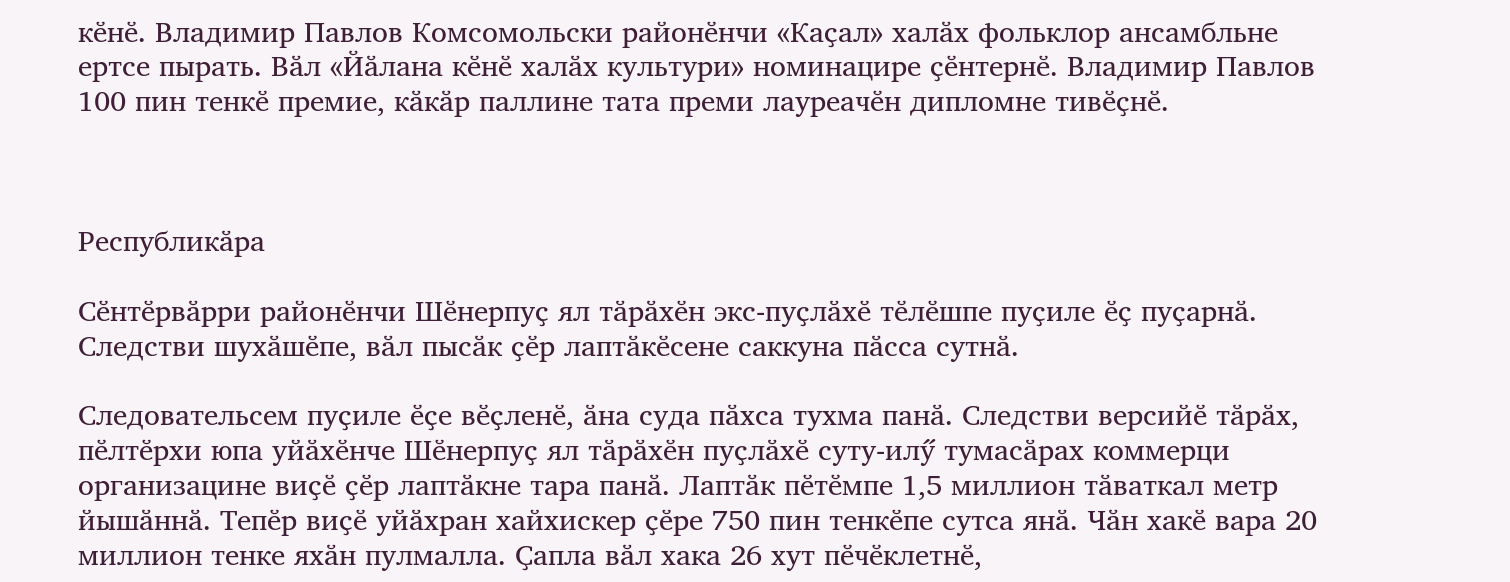кӗнӗ. Владимир Павлов Комсомольски районӗнчи «Каҫал» халӑх фольклор ансамбльне ертсе пырать. Вӑл «Йӑлана кӗнӗ халӑх культури» номинацире ҫӗнтернӗ. Владимир Павлов 100 пин тенкӗ премие, кӑкӑр паллине тата преми лауреачӗн дипломне тивӗҫнӗ.



Республикӑра

Сӗнтӗрвӑрри районӗнчи Шӗнерпуҫ ял тӑрӑхӗн экс-пуҫлӑхӗ тӗлӗшпе пуҫиле ӗҫ пуҫарнӑ. Следстви шухӑшӗпе, вӑл пысӑк ҫӗр лаптӑкӗсене саккуна пӑсса сутнӑ.

Следовательсем пуҫиле ӗҫе вӗҫленӗ, ӑна суда пӑхса тухма панӑ. Следстви версийӗ тӑрӑх, пӗлтӗрхи юпа уйӑхӗнче Шӗнерпуҫ ял тӑрӑхӗн пуҫлӑхӗ суту-илӳ тумасӑрах коммерци организацине виҫӗ ҫӗр лаптӑкне тара панӑ. Лаптӑк пӗтӗмпе 1,5 миллион тӑваткал метр йышӑннӑ. Тепӗр виҫӗ уйӑхран хайхискер ҫӗре 750 пин тенкӗпе сутса янӑ. Чӑн хакӗ вара 20 миллион тенке яхӑн пулмалла. Ҫапла вӑл хака 26 хут пӗчӗклетнӗ,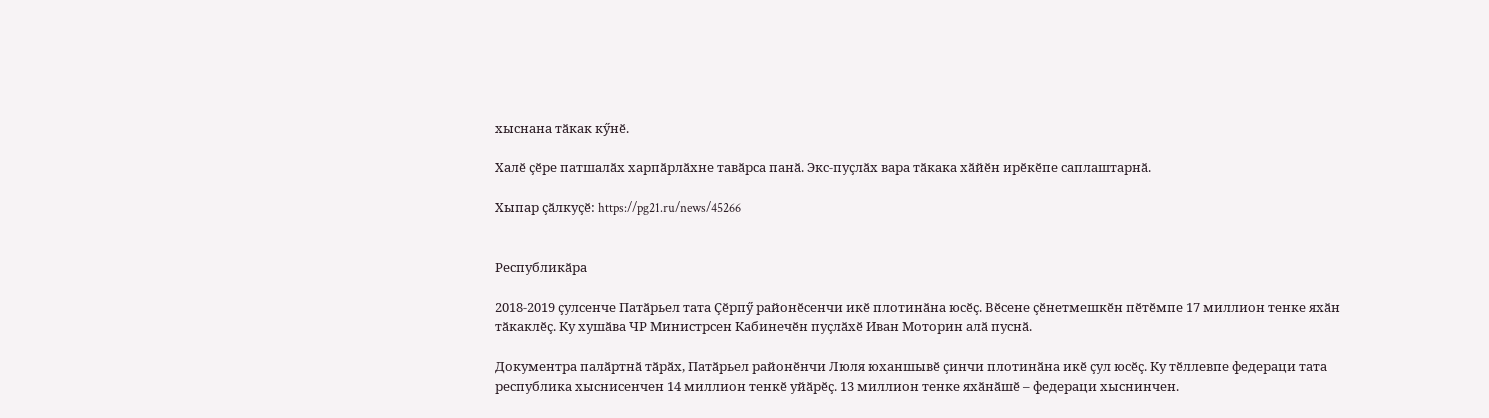хыснана тӑкак кӳнӗ.

Халӗ ҫӗре патшалӑх харпӑрлӑхне тавӑрса панӑ. Экс-пуҫлӑх вара тӑкака хӑйӗн ирӗкӗпе саплаштарнӑ.

Хыпар ҫӑлкуҫӗ: https://pg21.ru/news/45266


Республикӑра

2018-2019 ҫулсенче Патӑрьел тата Ҫӗрпӳ районӗсенчи икӗ плотинӑна юсӗҫ. Вӗсене ҫӗнетмешкӗн пӗтӗмпе 17 миллион тенке яхӑн тӑкаклӗҫ. Ку хушӑва ЧР Министрсен Кабинечӗн пуҫлӑхӗ Иван Моторин алӑ пуснӑ.

Документра палӑртнӑ тӑрӑх, Патӑрьел районӗнчи Люля юханшывӗ ҫинчи плотинӑна икӗ ҫул юсӗҫ. Ку тӗллевпе федераци тата республика хыснисенчен 14 миллион тенкӗ уйӑрӗҫ. 13 миллион тенке яхӑнӑшӗ – федераци хыснинчен.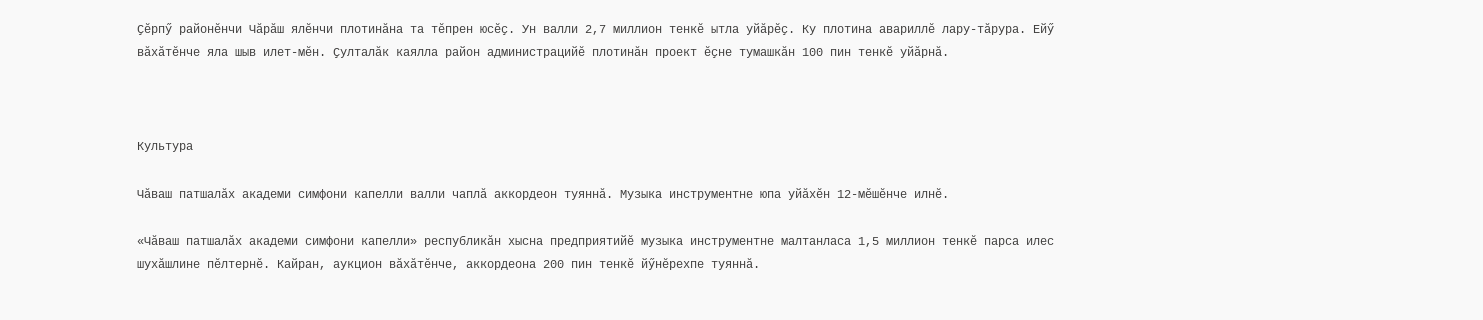Ҫӗрпӳ районӗнчи Чӑрӑш ялӗнчи плотинӑна та тӗпрен юсӗҫ. Ун валли 2,7 миллион тенкӗ ытла уйӑрӗҫ. Ку плотина авариллӗ лару-тӑрура. Ейӳ вӑхӑтӗнче яла шыв илет-мӗн. Ҫулталӑк каялла район администрацийӗ плотинӑн проект ӗҫне тумашкӑн 100 пин тенкӗ уйӑрнӑ.



Культура

Чӑваш патшалӑх академи симфони капелли валли чаплӑ аккордеон туяннӑ. Музыка инструментне юпа уйӑхӗн 12-мӗшӗнче илнӗ.

«Чӑваш патшалӑх академи симфони капелли» республикӑн хысна предприятийӗ музыка инструментне малтанласа 1,5 миллион тенкӗ парса илес шухӑшлине пӗлтернӗ. Кайран, аукцион вӑхӑтӗнче, аккордеона 200 пин тенкӗ йӳнӗрехпе туяннӑ.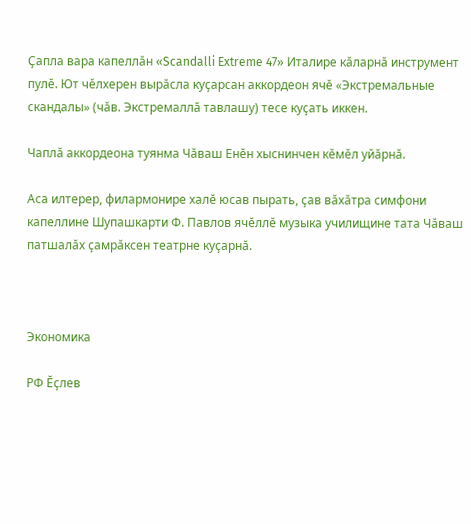Ҫапла вара капеллӑн «Scandalli Extreme 47» Италире кӑларнӑ инструмент пулӗ. Ют чӗлхерен вырӑсла куҫарсан аккордеон ячӗ «Экстремальные скандалы» (чӑв. Экстремаллӑ тавлашу) тесе куҫать иккен.

Чаплӑ аккордеона туянма Чӑваш Енӗн хыснинчен кӗмӗл уйӑрнӑ.

Аса илтерер, филармонире халӗ юсав пырать, ҫав вӑхӑтра симфони капеллине Шупашкарти Ф. Павлов ячӗллӗ музыка училищине тата Чӑваш патшалӑх ҫамрӑксен театрне куҫарнӑ.



Экономика

РФ Ӗҫлев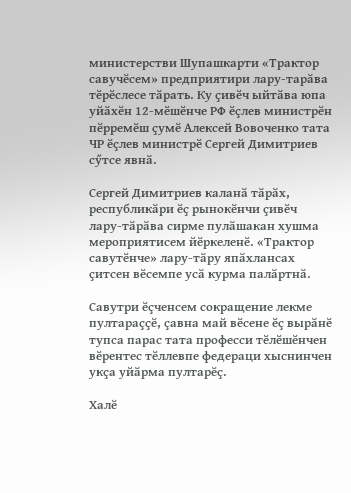министерстви Шупашкарти «Трактор савучӗсем» предприятири лару-тарӑва тӗрӗслесе тӑрать. Ку ҫивӗч ыйтӑва юпа уйӑхӗн 12-мӗшӗнче РФ ӗҫлев министрӗн пӗрремӗш ҫумӗ Алексей Вовоченко тата ЧР ӗҫлев министрӗ Сергей Димитриев сӳтсе явнӑ.

Сергей Димитриев каланӑ тӑрӑх, республикӑри ӗҫ рынокӗнчи ҫивӗч лару-тӑрӑва сирме пулӑшакан хушма мероприятисем йӗркеленӗ. «Трактор савутӗнче» лару-тӑру япӑхлансах ҫитсен вӗсемпе усӑ курма палӑртнӑ.

Савутри ӗҫченсем сокращение лекме пултараҫҫӗ, ҫавна май вӗсене ӗҫ вырӑнӗ тупса парас тата професси тӗлӗшӗнчен вӗрентес тӗллевпе федераци хыснинчен укҫа уйӑрма пултарӗҫ.

Халӗ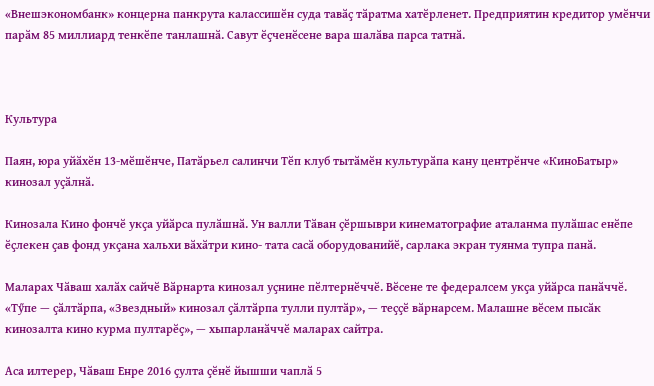«Внешэкономбанк» концерна панкрута калассишӗн суда тавӑҫ тӑратма хатӗрленет. Предприятин кредитор умӗнчи парӑм 85 миллиард тенкӗпе танлашнӑ. Савут ӗҫченӗсене вара шалӑва парса татнӑ.



Культура

Паян, юра уйӑхӗн 13-мӗшӗнче, Патӑрьел салинчи Тӗп клуб тытӑмӗн культурӑпа кану центрӗнче «КиноБатыр» кинозал уҫӑлнӑ.

Кинозала Кино фончӗ укҫа уйӑрса пулӑшнӑ. Ун валли Тӑван ҫӗршыври кинематографие аталанма пулӑшас енӗпе ӗҫлекен ҫав фонд укҫана хальхи вӑхӑтри кино- тата сасӑ оборудованийӗ, сарлака экран туянма тупра панӑ.

Маларах Чӑваш халӑх сайчӗ Вӑрнарта кинозал уҫнине пӗлтернӗччӗ. Вӗсене те федералсем укҫа уйӑрса панӑччӗ. «Тӳпе — ҫӑлтӑрпа, «Звездный» кинозал ҫӑлтӑрпа тулли пултӑр», — теҫҫӗ вӑрнарсем. Малашне вӗсем пысӑк кинозалта кино курма пултарӗҫ», — хыпарланӑччӗ маларах сайтра.

Аса илтерер, Чӑваш Енре 2016 ҫулта ҫӗнӗ йышши чаплӑ 5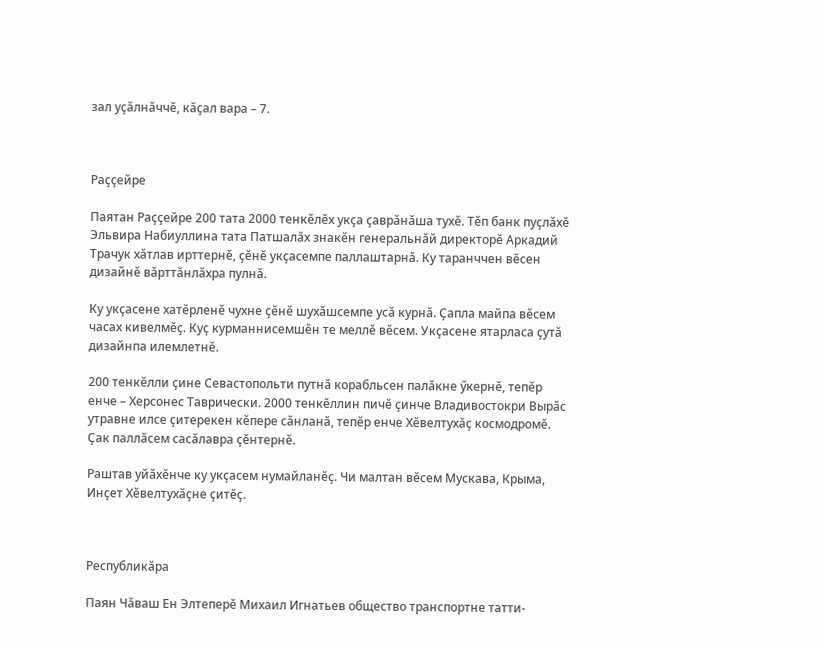зал уҫӑлнӑччӗ, кӑҫал вара – 7.



Раҫҫейре

Паятан Раҫҫейре 200 тата 2000 тенкӗлӗх укҫа ҫаврӑнӑша тухӗ. Тӗп банк пуҫлӑхӗ Эльвира Набиуллина тата Патшалӑх знакӗн генеральнӑй директорӗ Аркадий Трачук хӑтлав ирттернӗ, ҫӗнӗ укҫасемпе паллаштарнӑ. Ку таранччен вӗсен дизайнӗ вӑрттӑнлӑхра пулнӑ.

Ку укҫасене хатӗрленӗ чухне ҫӗнӗ шухӑшсемпе усӑ курнӑ. Ҫапла майпа вӗсем часах кивелмӗҫ. Куҫ курманнисемшӗн те меллӗ вӗсем. Укҫасене ятарласа ҫутӑ дизайнпа илемлетнӗ.

200 тенкӗлли ҫине Севастопольти путнӑ корабльсен палӑкне ӳкернӗ, тепӗр енче – Херсонес Таврически. 2000 тенкӗллин пичӗ ҫинче Владивостокри Вырӑс утравне илсе ҫитерекен кӗпере сӑнланӑ, тепӗр енче Хӗвелтухӑҫ космодромӗ. Ҫак паллӑсем сасӑлавра ҫӗнтернӗ.

Раштав уйӑхӗнче ку укҫасем нумайланӗҫ. Чи малтан вӗсем Мускава, Крыма, Инҫет Хӗвелтухӑҫне ҫитӗҫ.



Республикӑра

Паян Чӑваш Ен Элтеперӗ Михаил Игнатьев общество транспортне татти-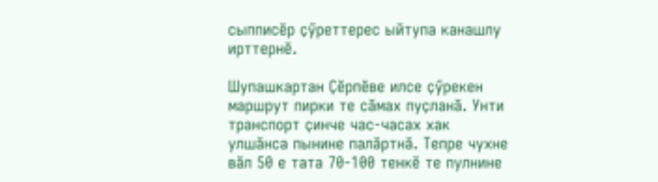сыпписӗр ҫӳреттерес ыйтупа канашлу ирттернӗ.

Шупашкартан Ҫӗрпӗве илсе ҫӳрекен маршрут пирки те сӑмах пуҫланӑ. Унти транспорт ҫинче час-часах хак улшӑнса пынине палӑртнӑ. Тепре чухне вӑл 50 е тата 70-100 тенкӗ те пулнине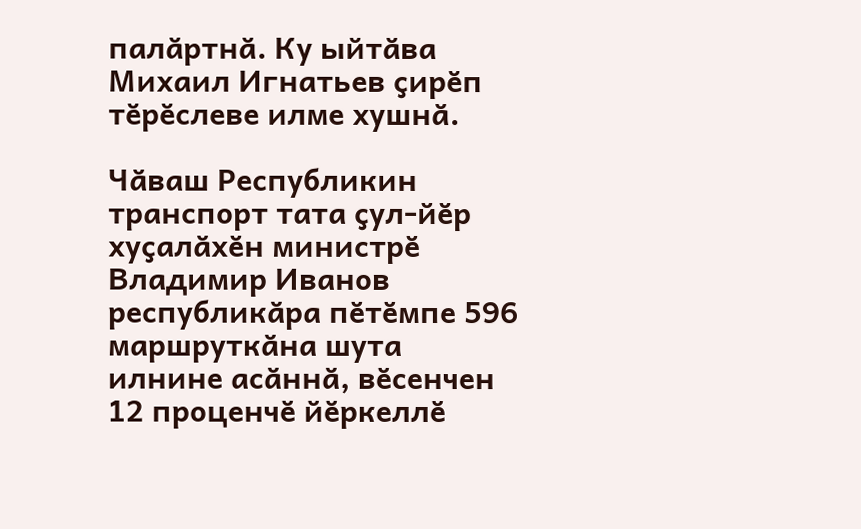палӑртнӑ. Ку ыйтӑва Михаил Игнатьев ҫирӗп тӗрӗслеве илме хушнӑ.

Чӑваш Республикин транспорт тата ҫул-йӗр хуҫалӑхӗн министрӗ Владимир Иванов республикӑра пӗтӗмпе 596 маршруткӑна шута илнине асӑннӑ, вӗсенчен 12 проценчӗ йӗркеллӗ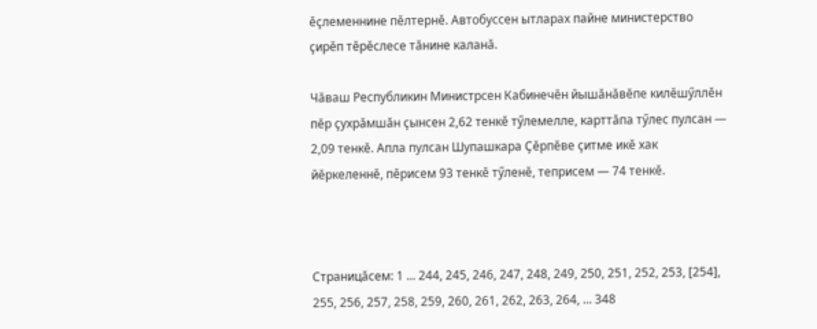ӗҫлеменнине пӗлтернӗ. Автобуссен ытларах пайне министерство ҫирӗп тӗрӗслесе тӑнине каланӑ.

Чӑваш Республикин Министрсен Кабинечӗн йышӑнӑвӗпе килӗшӳллӗн пӗр ҫухрӑмшӑн ҫынсен 2,62 тенкӗ тӳлемелле, карттӑпа тӳлес пулсан — 2,09 тенкӗ. Апла пулсан Шупашкара Ҫӗрпӗве ҫитме икӗ хак йӗркеленнӗ, пӗрисем 93 тенкӗ тӳленӗ, теприсем — 74 тенкӗ.



Страницӑсем: 1 ... 244, 245, 246, 247, 248, 249, 250, 251, 252, 253, [254], 255, 256, 257, 258, 259, 260, 261, 262, 263, 264, ... 348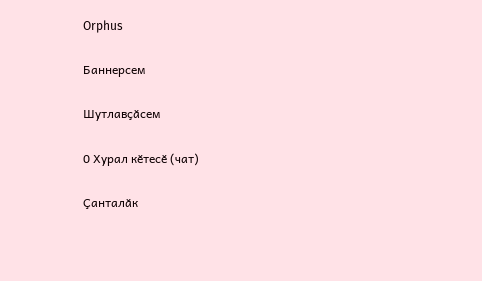Orphus

Баннерсем

Шутлавҫӑсем

0 Хурал кӗтесӗ (чат)

Ҫанталӑк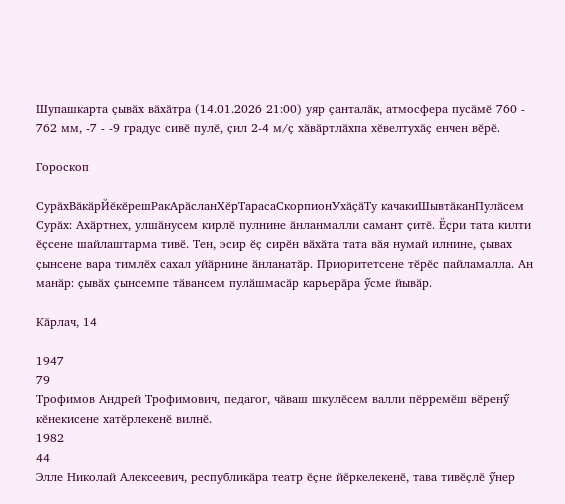Шупашкарта ҫывӑх вӑхӑтра (14.01.2026 21:00) уяр ҫанталӑк, атмосфера пусӑмӗ 760 - 762 мм, -7 - -9 градус сивӗ пулӗ, ҫил 2-4 м/ҫ хӑвӑртлӑхпа хӗвелтухӑҫ енчен вӗрӗ.

Гороскоп

СурӑхВӑкӑрЙӗкӗрешРакАрӑсланХӗрТарасаСкорпионУхӑҫӑТу качакиШывтӑканПулӑсем
Сурӑх: Ахӑртнех, улшӑнусем кирлӗ пулнине ӑнланмалли самант ҫитӗ. Ӗҫри тата килти ӗҫсене шайлаштарма тивӗ. Тен, эсир ӗҫ сирӗн вӑхӑта тата вӑя нумай илнине, ҫывах ҫынсене вара тимлӗх сахал уйӑрнине ӑнланатӑр. Приоритетсене тӗрӗс пайламалла. Ан манӑр: ҫывӑх ҫынсемпе тӑвансем пулӑшмасӑр карьерӑра ӳсме йывӑр.

Кӑрлач, 14

1947
79
Трофимов Андрей Трофимович, педагог, чӑваш шкулӗсем валли пӗрремӗш вӗренӳ кӗнекисене хатӗрлекенӗ вилнӗ.
1982
44
Элле Николай Алексеевич, республикӑра театр ӗҫне йӗркелекенӗ, тава тивӗҫлӗ ӳнер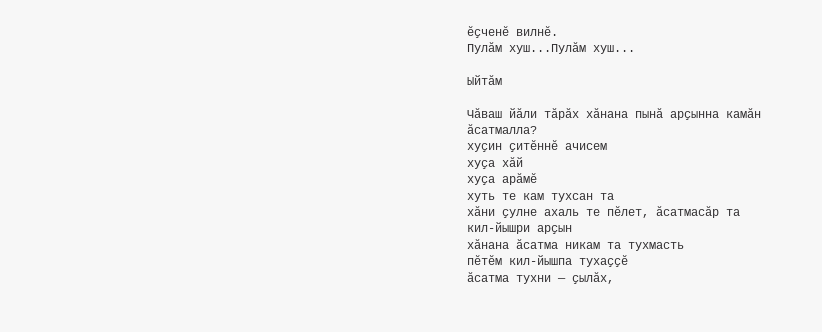ӗҫченӗ вилнӗ.
Пулӑм хуш...Пулӑм хуш...

Ыйтӑм

Чӑваш йӑли тӑрӑх хӑнана пынӑ арҫынна камӑн ӑсатмалла?
хуҫин ҫитӗннӗ ачисем
хуҫа хӑй
хуҫа арӑмӗ
хуть те кам тухсан та
хӑни ҫулне ахаль те пӗлет, ӑсатмасӑр та
кил-йышри арҫын
хӑнана ӑсатма никам та тухмасть
пӗтӗм кил-йышпа тухаҫҫӗ
ӑсатма тухни — ҫылӑх,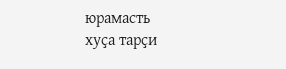юрамасть
хуҫа тарҫи